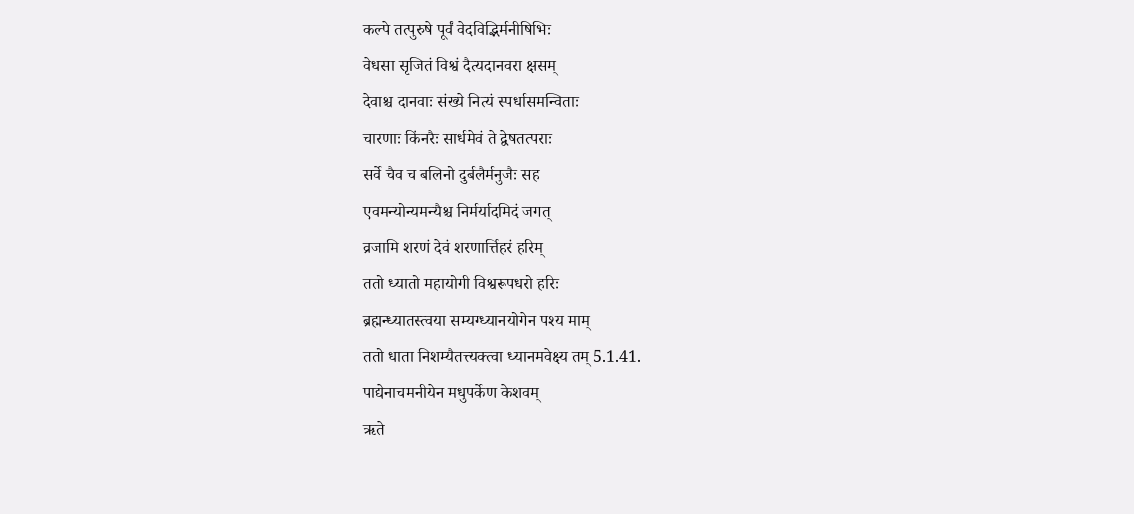कल्पे तत्पुरुषे पूर्वं वेदविद्भिर्मनीषिभिः
वेधसा सृजितं विश्वं दैत्यदानवरा क्षसम्
देवाश्च दानवाः संख्ये नित्यं स्पर्धासमन्विताः
चारणाः किंनरैः सार्धमेवं ते द्वेषतत्पराः
सर्वे चैव च बलिनो दुर्बलैर्मनुजैः सह
एवमन्योन्यमन्यैश्च निर्मर्यादमिदं जगत्
व्रजामि शरणं देवं शरणार्त्तिहरं हरिम्
ततो ध्यातो महायोगी विश्वरूपधरो हरिः
ब्रह्मन्ध्यातस्त्वया सम्यग्ध्यानयोगेन पश्य माम्
ततो धाता निशम्यैतत्त्यक्त्वा ध्यानमवेक्ष्य तम् 5.1.41.
पाद्येनाचमनीयेन मधुपर्केण केशवम्
ऋते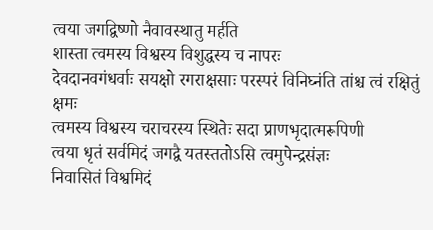त्वया जगद्विष्णो नैवावस्थातु मर्हति
शास्ता त्वमस्य विश्वस्य विशुद्धस्य च नापरः
देवदानवगंधर्वाः सयक्षो रगराक्षसाः परस्परं विनिघ्नंति तांश्च त्वं रक्षितुं क्षमः
त्वमस्य विश्वस्य चराचरस्य स्थितेः सदा प्राणभृदात्मरूपिणी
त्वया धृतं सर्वमिदं जगद्वै यतस्ततोऽसि त्वमुपेन्द्रसंज्ञः
निवासितं विश्वमिदं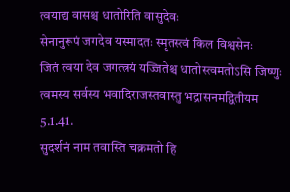त्वयाद्य वासश्च धातोरिति वासुदेवः
सेनानुरूपं जगदेव यस्मादतः स्मृतस्त्वं किल विश्वसेनः
जितं त्वया देव जगत्त्रयं यज्जितेश्च धातोस्त्वमतोऽसि जिष्णुः
त्वमस्य सर्वस्य भवादिराजस्तवास्तु भद्रासनमद्वितीयम 5.1.41.
सुदर्शनं नाम तवास्ति चक्रमतो हि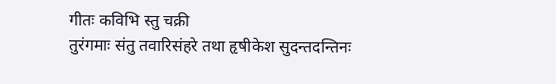गीतः कविभि स्तु चक्री
तुरंगमाः संतु तवारिसंहरे तथा हृषीकेश सुदन्तदन्तिनः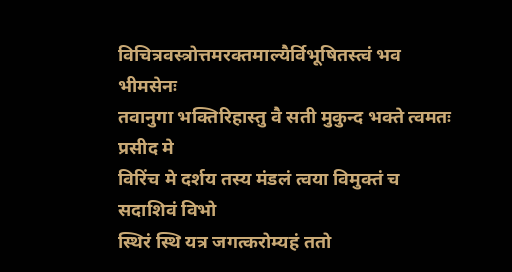विचित्रवस्त्रोत्तमरक्तमाल्यैर्विभूषितस्त्वं भव भीमसेनः
तवानुगा भक्तिरिहास्तु वै सती मुकुन्द भक्ते त्वमतः प्रसीद मे
विरिंच मे दर्शय तस्य मंडलं त्वया विमुक्तं च सदाशिवं विभो
स्थिरं स्थि यत्र जगत्करोम्यहं ततो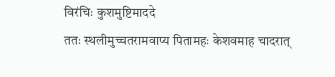विरंचिः कुशमुष्टिमाददे
ततः स्थलीमुच्चतरामवाप्य पितामहः केशवमाह चादरात्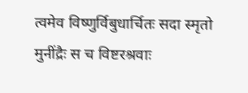त्वमेव विष्णुर्विबुधार्चितः सदा स्मृतो मुनींद्रैः स च विष्टरश्रवाः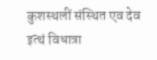कुशस्थलीं संस्थित एव देव इत्थं विधात्रा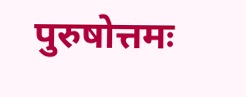पुरुषोत्तमः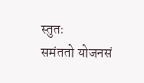स्तुतः
समंततो योजनसं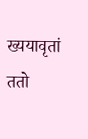ख्ययावृतां ततो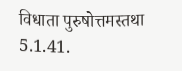विधाता पुरुषोत्तमस्तथा 5.1.41.